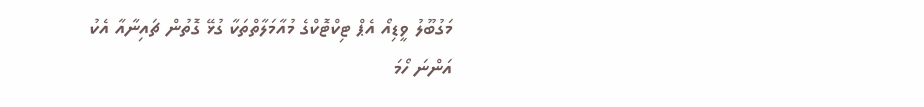މަގުބޫލު ވީޑިއޯ އެޕް ޓިކްޓޮކްގެ މުއާމަލާތްތަކާ ގުޅޭ ގޮތުން ޗައިނާއާ އެކު އަންނަ ހޯމަ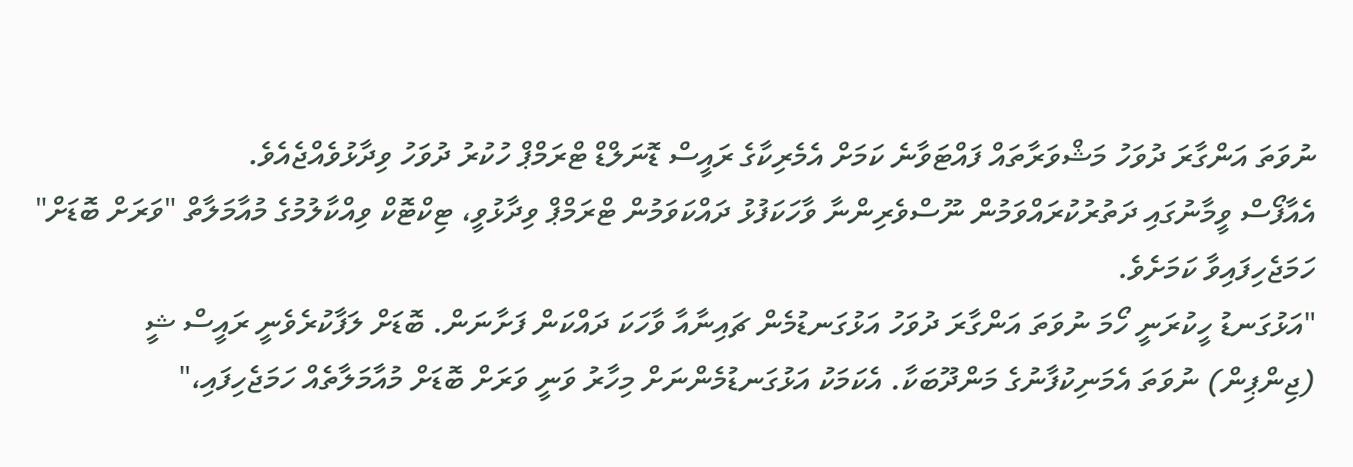ނުވަތަ އަންގާރަ ދުވަހު މަޝްވަރާތައް ފައްޓަވާނެ ކަމަށް އެމެރިކާގެ ރައީސް ޑޮނަލްޑް ޓްރަމްޕް ހުކުރު ދުވަހު ވިދާޅުވެއްޖެއެވެ.
އެއާފޯސް ވީމާނުގައި ދަތުރުކުރައްވަމުން ނޫސްވެރިންނާ ވާހަކަފުޅު ދައްކަވަމުން ޓްރަމްޕް ވިދާޅުވީ، ޓިކްޓޮކް ވިއްކާލުމުގެ މުއާމަލާތް "ވަރަށް ބޮޑަށް" ހަމަޖެހިފައިވާ ކަމަށެވެ.
"އަޅުގަނޑު ހީކުރަނީ ހޯމަ ނުވަތަ އަންގާރަ ދުވަހު އަޅުގަނޑުމެން ޗައިނާއާ ވާހަކަ ދައްކަން ފަށާނަން. ބޮޑަށް ލަފާކުރެވެނީ ރައީސް ޝީ (ޖިންޕިން) ނުވަތަ އެމަނިކުފާނުގެ މަންދޫބަކާ. އެކަމަކު އަޅުގަނޑުމެންނަށް މިހާރު ވަނީ ވަރަށް ބޮޑަށް މުއާމަލާތެއް ހަމަޖެހިފައި،"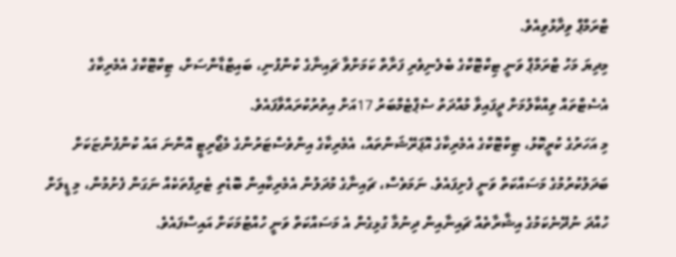ޓްރަމްޕް ވިދާޅުވިއެވެ.
މިދިޔަ މަހު ޓްރަމްޕް ވަނީ ޓިކްޓޮކްގެ ބެލެނިވެރި ފަރާތް ކަމަށްވާ ޗައިނާގެ ކުންފުނި، ބައިޓްޑާންސަށް، ޓިކްޓޮކްގެ އެމެރިކާގެ އެސެޓްތައް ވިއްކާލުމަށް ދީފައިވާ މުއްދަތު ސެޕްޓެމްބަރު 17އަށް އިތުރުކުރައްވާފައެވެ.
މި އަހަރުގެ ކުރީކޮޅު، ޓިކްޓޮކްގެ އެމެރިކާގެ އޮޕަރޭޝަންތައް، އެމެރިކާގެ އިންވެސްޓަރުންގެ މެޖޯރިޓީ އޮންނަ އައު ކުންފުންޏަކަށް ބަދަލުކުރުމުގެ މަސައްކަތް ވަނީ ފެށިފައެވެ. ނަމަވެސް، ޗައިނާގެ މުދަލުން އެމެރިކާއިން ބޮޑެތި ޓެރިފްތަކެއް ނަގަން ފެށުމުން، މި ޑީލަށް ހުއްދަ ނުދޭނެކަމުގެ އިޝާރާތެއް ޗައިނާއިން ދިނުމާ ގުޅިގެން އެ މަސައްކަތް ވަނީ ހުއްޓުމަކަށް އައިސްފައެވެ.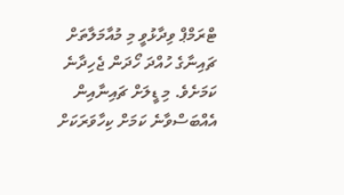ޓްރަމްޕް ވިދާޅުވީ މި މުއާމަލާތަށް ޗައިނާގެ ހުއްދަ ހޯދަން ޖެހިދާނެ ކަމަށެވެ. މި ޑީލަށް ޗައިނާއިން އެއްބަސްވާނެ ކަމަށް ކިހާވަރަކަށް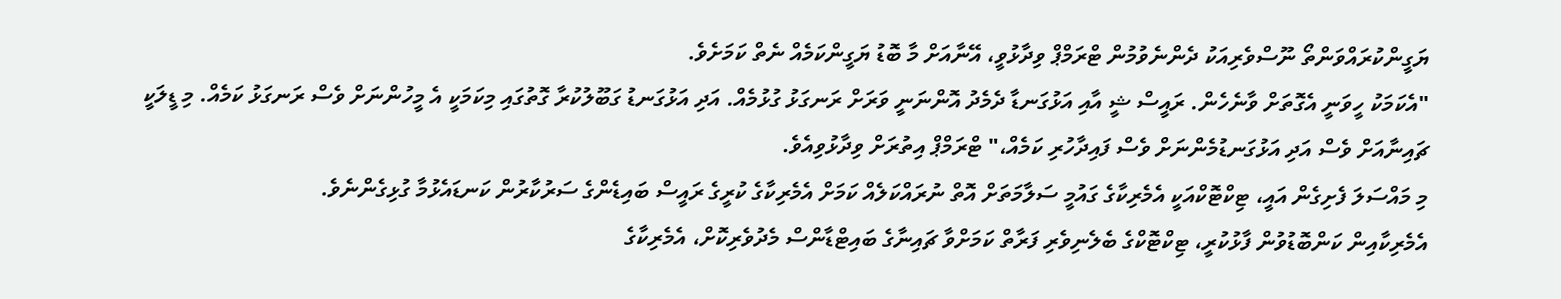ޔަގީންކުރައްވަންތޯ ނޫސްވެރިއަކު ދެންނެވުމުން ޓްރަމްޕް ވިދާޅުވީ، އޭނާއަށް މާ ބޮޑު ޔަގީންކަމެއް ނެތް ކަމަށެވެ.
"އެކަމަކު ހީވަނީ އެގޮތަށް ވާނެހެން. ރައީސް ޝީ އާއި އަޅުގަނޑާ ދެމެދު އޮންނަނީ ވަރަށް ރަނގަޅު ގުޅުމެއް. އަދި އަޅުގަނޑު ގަބޫލުކުރާ ގޮތުގައި މިކަމަކީ އެ މީހުންނަށް ވެސް ރަނގަޅު ކަމެއް. މި ޑީލަކީ ޗައިނާއަށް ވެސް އަދި އަޅުގަނޑުމެންނަށް ވެސް ފައިދާހުރި ކަމެއް،" ޓްރަމްޕް އިތުރަށް ވިދާޅުވިއެވެ.
މި މައްސަލަ ފެށިގެން އައީ، ޓިކްޓޮކްއަކީ އެމެރިކާގެ ގައުމީ ސަލާމަތަށް އޮތް ނުރައްކަލެއް ކަމަށް އެމެރިކާގެ ކުރީގެ ރައީސް ބައިޑެންގެ ސަރުކާރުން ކަނޑައެޅުމާ ގުޅިގެންނެވެ.
އެމެރިކާއިން ކަންބޮޑުވުން ފާޅުކުރީ، ޓިކްޓޮކްގެ ބެލެނިވެރި ފަރާތް ކަމަށްވާ ޗައިނާގެ ބައިޓްޑާންސް މެދުވެރިކޮށް، އެމެރިކާގެ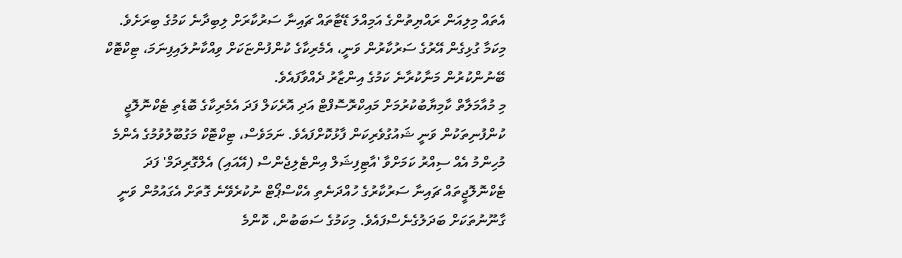އެތައް މިލިއަން ރައްޔިތުންގެ އަމިއްލަ ޑޭޓާތައް ޗައިނާ ސަރުކާރަށް ލިބިދާނެ ކަމުގެ ބިރަށެވެ.
މިކަމާ ގުޅިގެން އޭރުގެ ސަރުކާރުން ވަނީ، އެމެރިކާގެ ކުންފުންޏަކަށް ވިއްކާނުލައިފިނަމަ، ޓިކްޓޮކް ބޭނުންކުރުން މަނާކުރާނެ ކަމުގެ އިންޒާރު ދެއްވާފައެވެ.
މި މުއާމަލާތް ކާމިޔާބުކުރުމަށް މައިކްރޮސޮފްޓް އަދި އޮރެކަލް ފަދަ އެމެރިކާގެ ބޮޑެތި ޓެކްނޮލޮޖީ ކުންފުނިތަކުން ވަނީ ޝައުގުވެރިކަން ފާޅުކޮށްފައެވެ. ނަމަވެސް، ޓިކްޓޮކް މަގުބޫލުވުމުގެ އެންމެ މުހިންމު އެއް ސިއްރު ކަމަށްވާ 'އާޓިފިޝަލް އިންޓެލިޖެންސް (އޭއައި) އެލްގޮރިދަމް' ފަދަ ޓެކްނޮލޮޖީތައް ޗައިނާ ސަރުކާރުގެ ހުއްދަނެތި އެކްސްޕޯޓް ނުކުރެވޭނެ ގޮތަށް އެގައުމުން ވަނީ ގާނޫނުތަކަށް ބަދަލުގެނެސްފައެވެ. މިކަމުގެ ސަބަބުން، ކޮންމެ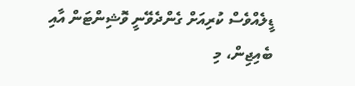ޑީލެއްވެސް ކުރިއަށް ގެންދެވޭނީ ވޮޝިންޓަން އާއި ބެއިޖިން، މި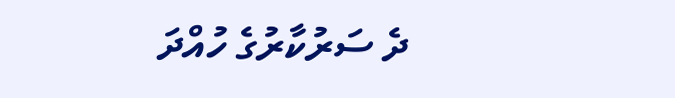ދެ ސަރުކާރުގެ ހުއްދަ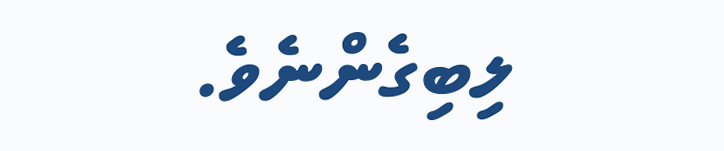ލިބިގެންނެވެ.